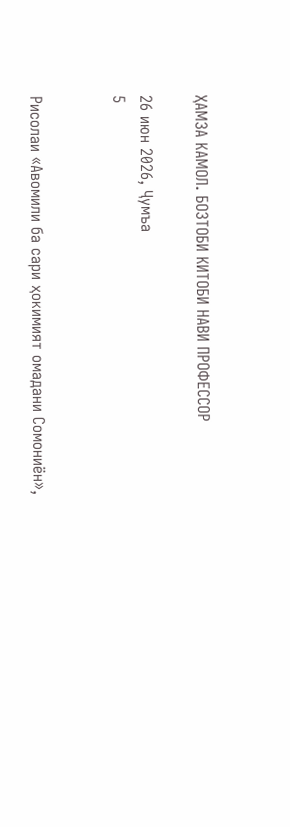ҲАМЗА КАМОЛ. БОЗТОБИ КИТОБИ НАВИ ПРОФЕССОР

26 июн 2026, Ҷумъа
5


Рисолаи «Авомили ба сари ҳокимият омадани Сомониён»,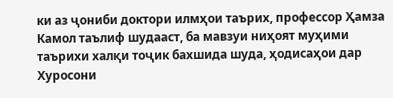ки аз ҷониби доктори илмҳои таърих, профессор Ҳамза Камол таълиф шудааст, ба мавзуи ниҳоят муҳими таърихи халқи тоҷик бахшида шуда, ҳодисаҳои дар Хуросони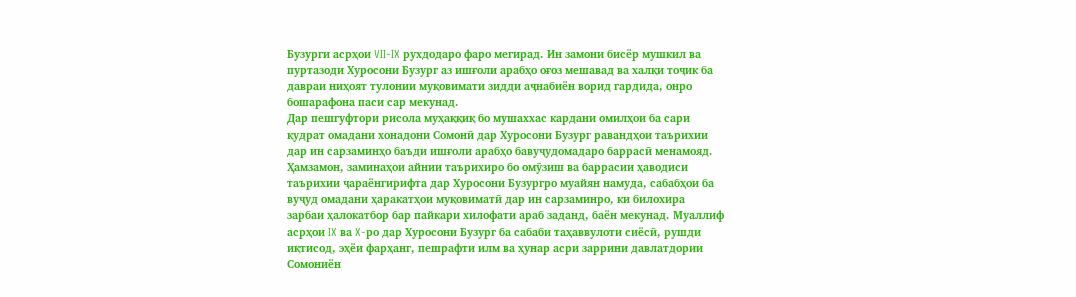Бузурги асрҳои VII-IX рухдодаро фаро мегирад. Ин замони бисёр мушкил ва пуртазоди Хуросони Бузург аз ишғоли арабҳо оғоз мешавад ва халқи тоҷик ба давраи ниҳоят тулонии муқовимати зидди аҷнабиён ворид гардида, онро бошарафона паси сар мекунад.
Дар пешгуфтори рисола муҳаққиқ бо мушаххас кардани омилҳои ба сари қудрат омадани хонадони Сомонӣ дар Хуросони Бузург равандҳои таърихии дар ин сарзаминҳо баъди ишғоли арабҳо бавуҷудомадаро баррасӣ менамояд. Ҳамзамон, заминаҳои айнии таърихиро бо омӯзиш ва баррасии ҳаводиси таърихии ҷараёнгирифта дар Хуросони Бузургро муайян намуда, сабабҳои ба вуҷуд омадани ҳаракатҳои муқовиматӣ дар ин сарзаминро, ки билохира зарбаи ҳалокатбор бар пайкари хилофати араб заданд, баён мекунад. Муаллиф асрҳои IX ва X-ро дар Хуросони Бузург ба сабаби таҳаввулоти сиёсӣ, рушди иқтисод, эҳёи фарҳанг, пешрафти илм ва ҳунар асри заррини давлатдории Сомониён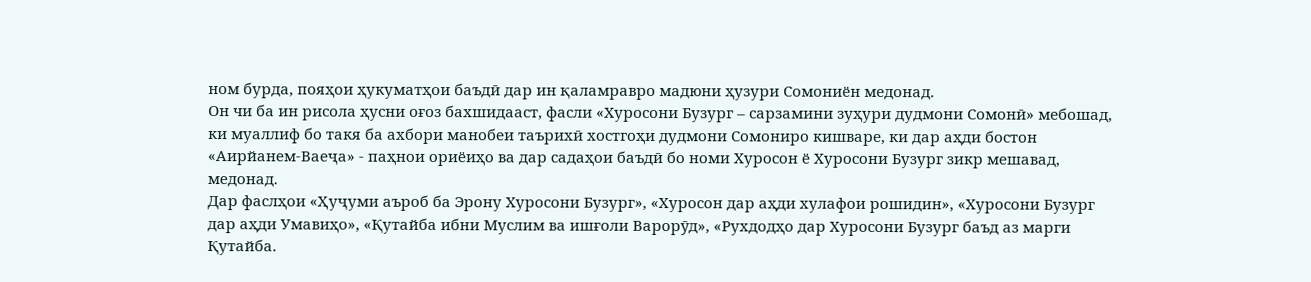ном бурда, пояҳои ҳукуматҳои баъдӣ дар ин қаламравро мадюни ҳузури Сомониён медонад.
Он чи ба ин рисола ҳусни оғоз бахшидааст, фасли «Хуросони Бузург – сарзамини зуҳури дудмони Сомонӣ» мебошад, ки муаллиф бо такя ба ахбори манобеи таърихӣ хостгоҳи дудмони Сомониро кишваре, ки дар аҳди бостон «Аирйанем-Ваеҷа» - паҳнои ориёиҳо ва дар садаҳои баъдӣ бо номи Хуросон ё Хуросони Бузург зикр мешавад, медонад.
Дар фаслҳои «Ҳуҷуми аъроб ба Эрону Хуросони Бузург», «Хуросон дар аҳди хулафои рошидин», «Хуросони Бузург дар аҳди Умавиҳо», «Қутайба ибни Муслим ва ишғоли Варорӯд», «Рухдодҳо дар Хуросони Бузург баъд аз марги Қутайба.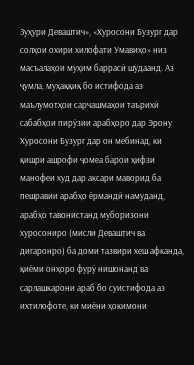Зуҳури Деваштич», «Хуросони Бузург дар солҳои охири хилофати Умавиҳо» низ масъалаҳои муҳим баррасӣ шудаанд. Аз ҷумла, муҳаққиқ бо истифода аз маълумотҳои сарчашмаҳои таърихӣ сабабҳои пирӯзии арабҳоро дар Эрону Хуросони Бузург дар он мебинад, ки қишри ашрофи ҷомеа барои ҳифзи манофеи худ дар аксари маворид ба пешравии арабҳо ёрмандӣ намуданд, арабҳо тавонистанд муборизони хуросониро (мисли Деваштич ва дигаронро) ба доми тазвири хеш афканда, қиёми онҳоро фурӯ нишонанд ва сарлашкарони араб бо суистифода аз ихтилофоте, ки миёни ҳокимони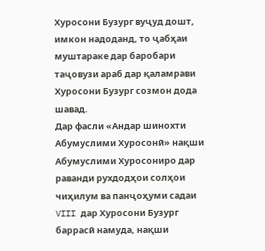Хуросони Бузург вуҷуд дошт, имкон надоданд, то ҷабҳаи муштараке дар баробари таҷовузи араб дар қаламрави Хуросони Бузург созмон дода шавад.
Дар фасли «Андар шинохти Абумуслими Хуросонӣ» нақши Абумуслими Хуросониро дар раванди рухдодҳои солҳои чиҳилум ва панҷоҳуми садаи VIII дар Хуросони Бузург баррасӣ намуда, нақши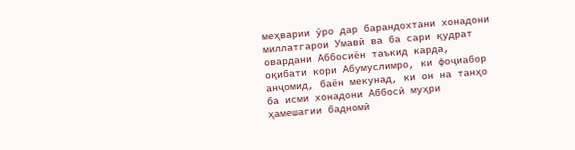меҳварии ӯро дар барандохтани хонадони миллатгарои Умавӣ ва ба сари қудрат овардани Аббосиён таъкид карда, оқибати кори Абумуслимро, ки фоҷиабор анҷомид, баён мекунад, ки он на танҳо ба исми хонадони Аббосӣ муҳри ҳамешагии бадномӣ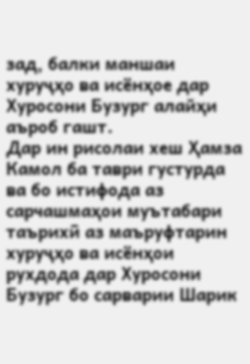зад, балки маншаи хуруҷҳо ва исёнҳое дар Хуросони Бузург алайҳи аъроб гашт.
Дар ин рисолаи хеш Ҳамза Камол ба таври густурда ва бо истифода аз сарчашмаҳои муътабари таърихӣ аз маъруфтарин хуруҷҳо ва исёнҳои рухдода дар Хуросони Бузург бо сарварии Шарик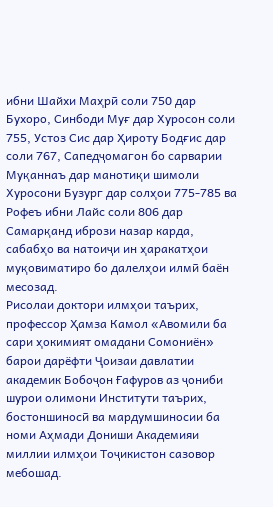ибни Шайхи Маҳрӣ соли 750 дар Бухоро, Синбоди Муғ дар Хуросон соли 755, Устоз Сис дар Ҳироту Бодғис дар соли 767, Сапедҷомагон бо сарварии Муқаннаъ дар манотиқи шимоли Хуросони Бузург дар солҳои 775-785 ва Рофеъ ибни Лайс соли 806 дар Самарқанд ибрози назар карда, сабабҳо ва натоиҷи ин ҳаракатҳои муқовиматиро бо далелҳои илмӣ баён месозад.
Рисолаи доктори илмҳои таърих, профессор Ҳамза Камол «Авомили ба сари ҳокимият омадани Сомониён» барои дарёфти Ҷоизаи давлатии академик Бобоҷон Ғафуров аз ҷониби шурои олимони Институти таърих, бостоншиносӣ ва мардумшиносии ба номи Аҳмади Дониши Академияи миллии илмҳои Тоҷикистон сазовор мебошад.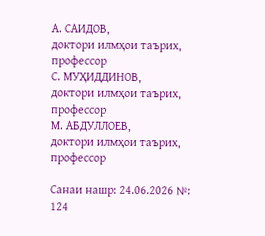А. САИДОВ,
доктори илмҳои таърих, профессор
С. МУҲИДДИНОВ,
доктори илмҳои таърих, профессор
М. АБДУЛЛОЕВ,
доктори илмҳои таърих, профессор

Санаи нашр: 24.06.2026 №: 124